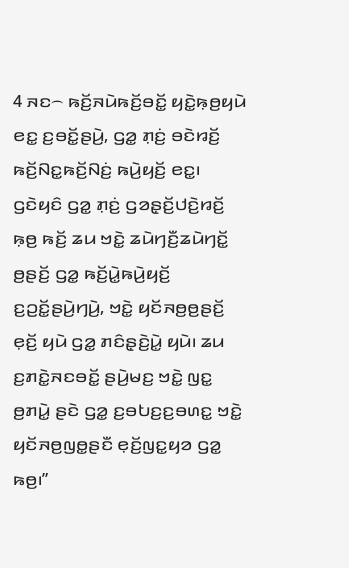4 ꤏꤢ꤮ ꤒꤢꤩ꤬ꤏꤣꤧꤒꤢꤩ꤬ꤋꤢꤩ꤭ ꤟꤢꤧ꤭ꤒ꤫ꤥ꤬ꤟꤣꤧ ꤕꤢ꤭ ꤢ꤬ꤋꤢꤩ꤭ꤔꤣꤧ꤬, ꤞꤤ꤭ ꤊ꤫ꤢꤦ꤬ ꤋꤢꤧꤙꤢꤩ꤬ ꤒꤢꤩ꤬ꤡꤢ꤭ꤒꤢꤩ꤬ꤡꤢꤦ꤬ ꤒꤣꤧ꤬ꤟꤢꤩ꤬ ꤕꤢ꤭꤯ ꤞꤢꤧꤟꤢꤨ ꤞꤤ꤭ ꤊ꤫ꤢꤦ꤬ ꤞꤤꤔ꤫ꤢꤩ꤬ꤓꤢꤧ꤬ꤙꤢꤩ꤬ ꤒ꤫ꤥ꤬ ꤒꤢꤩ꤬ ꤘꤣ ꤠꤢꤧ꤭ ꤘꤣꤧꤚꤢꤪ꤬ꤘꤣꤧꤚꤢꤩ꤭ ꤥ꤬ꤔꤢꤩ꤬ ꤞꤤ꤭ ꤒꤢꤩ꤬ꤣꤧ꤭ꤒꤣꤧ꤬ꤟꤢꤩ꤬ ꤢ꤬ꤑꤢꤩ꤭ꤔꤣꤧ꤬ꤚꤣꤧ꤬, ꤠꤢꤧ꤭ ꤟꤢꤩꤏꤥ꤬ꤥ꤬ꤔꤢꤩ꤬ ꤕ꤫ꤢꤩ꤬ ꤟꤣꤧ ꤞꤤ꤭ ꤊꤢꤨꤔ꤫ꤢꤧ꤬ꤣꤧ꤭ ꤟꤣꤧ꤯ ꤘꤣ ꤢ꤬ꤊꤢꤧ꤭ꤏꤢꤋꤢꤩ꤭ ꤔꤣꤧ꤬ꤗꤢ꤬ ꤠꤢꤧ꤭ ꤜꤢ꤭ ꤥ꤬ꤊꤣꤧ꤭ ꤔꤢꤧ ꤞꤤ꤭ ꤢ꤬ꤋꤝꤢ꤬ꤢ꤬ꤋꤛꤢ꤭ ꤠꤢꤧ꤭ ꤟꤢꤩꤏꤥ꤬ꤜꤥ꤭ꤔꤢꤪ ꤕ꤫ꤢꤩ꤬ꤜꤢ꤭ꤟꤤ ꤞꤤ꤭ ꤒꤥ꤬꤯”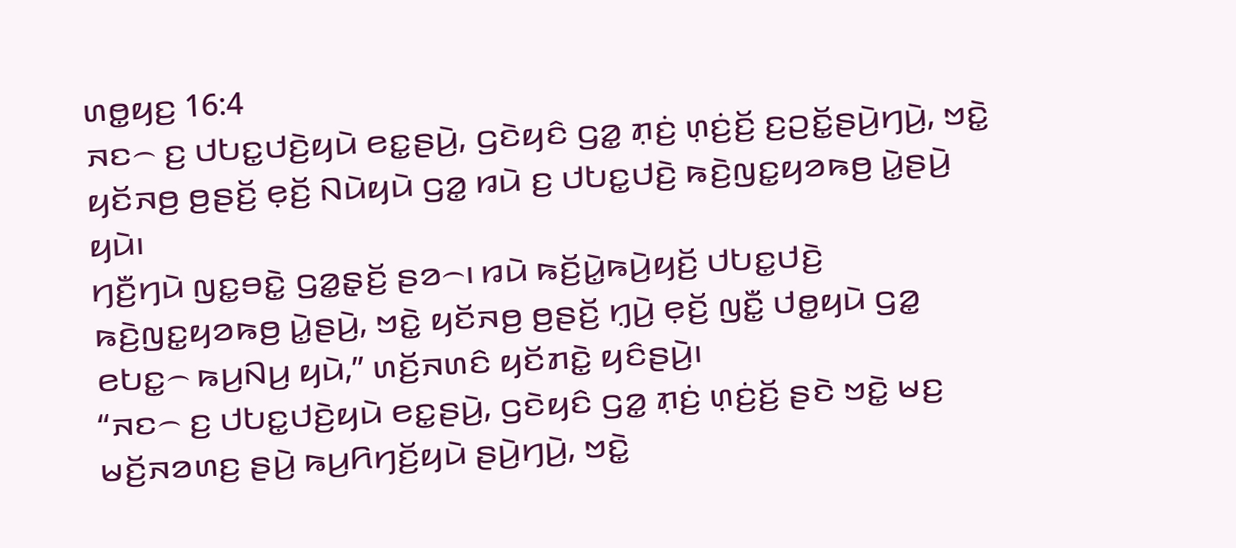ꤛꤥ꤭ꤟꤢ꤬ 16:4
ꤏꤢ꤮ ꤢ꤬ ꤓꤝꤢ꤭ꤓꤢꤧ꤬ꤟꤣꤧ ꤕꤢ꤭ꤔꤣꤧ꤬, ꤞꤢꤧꤟꤢꤨ ꤞꤤ꤭ ꤊ꤫ꤢꤦ꤬ ꤛ꤫ꤢꤦ꤬ꤢꤩ꤬ ꤢ꤬ꤑꤢꤩ꤭ꤔꤣꤧ꤬ꤚꤣꤧ꤬, ꤠꤢꤧ꤭ ꤟꤢꤩꤏꤥ꤬ ꤥ꤬ꤔꤢꤩ꤬ ꤕ꤫ꤢꤩ꤬ ꤡꤣꤧꤟꤣꤧ ꤞꤤ꤭ ꤙꤣꤧ ꤢ꤬ ꤓꤝꤢ꤭ꤓꤢꤧ꤬ ꤒꤢꤧ꤬ꤜꤢ꤭ꤟꤤꤒꤥ꤬ ꤣꤧ꤭ꤔꤣꤧ꤬ ꤟꤣꤧ꤯
ꤚꤢꤪ꤬ꤚꤣꤧ ꤜꤢ꤭ꤋꤢꤧ꤭ ꤞꤤ꤭ꤔ꤫ꤢꤩ꤬ ꤔꤤ꤮꤯ ꤙꤣꤧ ꤒꤢꤩ꤬ꤣꤧ꤭ꤒꤣꤧ꤬ꤟꤢꤩ꤬ ꤓꤝꤢ꤭ꤓꤢꤧ꤬ ꤒꤢꤧ꤬ꤜꤢ꤭ꤟꤤꤒꤥ꤬ ꤣꤧ꤭ꤔꤣꤧ꤬, ꤠꤢꤧ꤭ ꤟꤢꤩꤏꤥ꤬ ꤥ꤬ꤔꤢꤩ꤬ ꤚ꤫ꤣꤧ꤬ ꤕ꤫ꤢꤩ꤬ ꤜꤢꤪ꤭ ꤓꤥ꤭ꤟꤣꤧ ꤞꤤ꤭ ꤕꤝꤢ꤭꤮ ꤒꤣ꤬ꤡꤣ꤬ ꤟꤣꤧ,” ꤛꤢꤩ꤬ꤏꤛꤢꤨ ꤟꤢꤩꤊꤢꤧ꤭ ꤟꤢꤨꤔꤣꤧ꤬꤯
“ꤏꤢ꤮ ꤢ꤬ ꤓꤝꤢ꤭ꤓꤢꤧ꤬ꤟꤣꤧ ꤕꤢ꤭ꤔꤣꤧ꤬, ꤞꤢꤧꤟꤢꤨ ꤞꤤ꤭ ꤊ꤫ꤢꤦ꤬ ꤛ꤫ꤢꤦ꤬ꤢꤩ꤬ ꤔꤢꤧ ꤠꤢꤧ꤭ ꤗꤢ꤬ ꤗꤢꤩ꤬ꤏꤤꤛꤢ꤬ ꤔꤣꤧ꤬ ꤒꤣ꤬ꤖꤚꤢꤩ꤬ꤟꤣꤧ ꤔꤣꤧ꤬ꤚꤣꤧ꤬, ꤠꤢꤧ꤭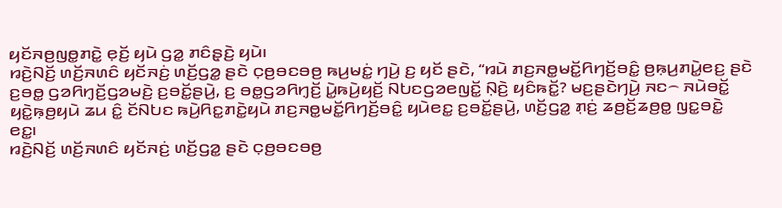ꤟꤢꤩꤏꤥ꤬ꤜꤥ꤭ꤊꤢꤧ꤭ ꤕ꤫ꤢꤩ꤬ ꤟꤣꤧ ꤞꤤ꤭ ꤊꤢꤨꤔ꤫ꤢꤧ꤬ ꤟꤣꤧ꤯
ꤙꤢꤧ꤬ꤡꤢꤩ꤬ ꤛꤢꤩ꤬ꤏꤛꤢꤨ ꤟꤢꤩꤏꤢꤦ꤬ ꤛꤢꤩ꤬ꤞꤤ꤭ ꤔꤢꤧ ꤍ꤫ꤥ꤬ꤋꤢꤋꤥ꤬ ꤒꤣ꤬ꤗꤢꤦ꤭ ꤚꤣꤧ꤬ ꤢ꤬ ꤟꤢꤩ ꤔꤢꤧ, “ꤙꤣꤧ ꤊꤢ꤬ꤏꤥ꤭ꤗꤢꤩ꤭ꤖꤚꤢꤩ꤬ꤋꤢꤨ꤭ ꤥ꤬ꤒ꤫ꤣ꤬ꤊꤣꤧ꤭ꤕꤢ꤬ ꤔꤢꤧ ꤢ꤬ꤋꤥ꤭ ꤞꤤꤖꤚ꤫ꤢꤩ꤬ꤞꤤꤗꤢꤧ꤬ ꤢ꤬ꤋꤢꤩ꤭ꤔꤣꤧ꤬, ꤢ꤬ ꤋꤥ꤭ꤞꤤꤖꤚ꤫ꤢꤩ꤬ ꤣꤧ꤭ꤒꤣꤧ꤬ꤟꤢꤩ꤬ ꤡꤝꤢꤞꤤꤕꤜꤢꤩ꤭ ꤡ꤫ꤢꤧ꤬ ꤟꤢꤨꤒꤢꤩ꤭? ꤗꤢ꤬ꤔꤢꤧꤚꤣꤧ꤬ ꤏꤢ꤮ ꤏꤣꤧꤋꤢꤩ꤭ ꤟꤢꤧ꤭ꤒ꤫ꤥ꤬ꤟꤣꤧ ꤘꤣ ꤢꤨ꤭ ꤢꤩꤡꤝꤢ ꤒꤣꤧ꤬ꤖꤢ꤭ꤊꤢꤧ꤭ꤟꤣꤧ ꤊꤢ꤬ꤏꤥ꤭ꤗꤢꤩ꤭ꤖꤚꤢꤩ꤬ꤋꤢꤨ꤭ ꤟꤣꤧꤕꤢ꤭ ꤢ꤬ꤋꤢꤩ꤭ꤔꤣꤧ꤬, ꤛꤢꤩ꤬ꤞꤤ꤭ ꤊ꤫ꤢꤦ꤬ ꤘꤥ꤬ꤢꤩ꤬ꤘꤥ꤬ꤥ꤭ ꤜꤢ꤭ꤋꤢꤧ꤭ ꤕꤢ꤭꤯
ꤙꤢꤧ꤬ꤡꤢꤩ꤬ ꤛꤢꤩ꤬ꤏꤛꤢꤨ ꤟꤢꤩꤏꤢꤦ꤬ ꤛꤢꤩ꤬ꤞꤤ꤭ ꤔꤢꤧ ꤍ꤫ꤥ꤬ꤋꤢꤋꤥ꤬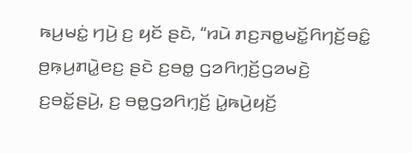ꤒꤣ꤬ꤗꤢꤦ꤭ ꤚꤣꤧ꤬ ꤢ꤬ ꤟꤢꤩ ꤔꤢꤧ, “ꤙꤣꤧ ꤊꤢ꤬ꤏꤥ꤭ꤗꤢꤩ꤭ꤖꤚꤢꤩ꤬ꤋꤢꤨ꤭ ꤥ꤬ꤒ꤫ꤣ꤬ꤊꤣꤧ꤭ꤕꤢ꤬ ꤔꤢꤧ ꤢ꤬ꤋꤥ꤭ ꤞꤤꤖꤚ꤫ꤢꤩ꤬ꤞꤤꤗꤢꤧ꤬ ꤢ꤬ꤋꤢꤩ꤭ꤔꤣꤧ꤬, ꤢ꤬ ꤋꤥ꤭ꤞꤤꤖꤚ꤫ꤢꤩ꤬ ꤣꤧ꤭ꤒꤣꤧ꤬ꤟꤢꤩ꤬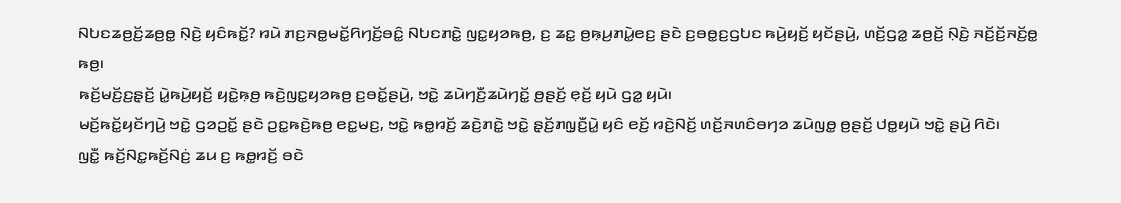ꤡꤝꤢꤘꤥ꤬ꤢꤩ꤬ꤘꤥ꤬ꤥ꤭ ꤡ꤫ꤢꤧ꤬ ꤟꤢꤨꤒꤢꤩ꤭? ꤙꤣꤧ ꤊꤢ꤬ꤏꤥ꤭ꤗꤢꤩ꤭ꤖꤚꤢꤩ꤬ꤋꤢꤨ꤭ ꤡꤝꤢꤊꤢꤧ꤭ ꤜꤢ꤭ꤟꤤꤒꤥ꤬, ꤢ꤬ ꤘꤢ꤭ ꤥ꤬ꤒ꤫ꤣ꤬ꤊꤣꤧ꤭ꤕꤢ꤬ ꤔꤢꤧ ꤢ꤬ꤋꤥ꤭ꤢ꤬ꤞꤝꤢ ꤒꤣꤧ꤬ꤟꤢꤩ꤬ ꤟꤢꤩꤔꤣꤧ꤬, ꤛꤢꤩ꤬ꤞꤤ꤭ ꤘꤥ꤬ꤢꤩ꤬ ꤡ꤫ꤢꤧ꤬ ꤏꤢꤩ꤬ꤢꤩ꤬ꤏꤢꤩ꤬ꤥ꤭ ꤒꤥ꤬꤯
ꤒꤢꤩ꤬ꤗꤢꤩ꤬ꤢ꤬ꤔ꤫ꤢꤩ꤬ ꤣꤧ꤭ꤒꤣꤧ꤬ꤟꤢꤩ꤬ ꤟꤢꤧ꤭ꤒ꤫ꤥ꤬ ꤒꤢꤧ꤬ꤜꤢ꤭ꤟꤤꤒꤥ꤬ ꤢ꤬ꤋꤢꤩ꤭ꤔꤣꤧ꤬, ꤠꤢꤧ꤭ ꤘꤣꤧꤚꤢꤪ꤬ꤘꤣꤧꤚꤢꤩ꤭ ꤥ꤬ꤔꤢꤩ꤬ ꤕ꤫ꤢꤩ꤬ ꤟꤣꤧ ꤞꤤ꤭ ꤟꤣꤧ꤯
ꤗꤢꤩ꤬ꤒꤢꤩ꤭ꤟꤢꤩꤚꤣꤧ꤬ ꤠꤢꤧ꤭ ꤞꤤꤑꤢꤩ꤭ ꤔꤢꤧ ꤑꤢ꤭ꤒꤢꤧ꤬ꤒꤥ꤬ ꤕꤢ꤭ꤗꤢ꤬, ꤠꤢꤧ꤭ ꤒꤥ꤭ꤙꤢꤩ꤬ ꤘꤢꤧ꤬ꤊꤢꤧ꤭ ꤠꤢꤧ꤭ ꤔ꤫ꤢꤩ꤬ꤊꤜ꤫ꤢꤪ꤬ꤣꤧ꤭ ꤟꤢꤨ ꤕꤢꤩ꤬ ꤙꤢꤧ꤬ꤡꤢꤩ꤬ ꤛꤢꤩ꤬ꤏꤛꤢꤨꤋꤚꤤ ꤘꤣꤧꤜꤥ꤭ ꤥ꤬ꤔꤢꤩ꤬ ꤓꤥ꤭ꤟꤣꤧ ꤠꤢꤧ꤭ ꤔꤣꤧ꤬ ꤖꤢꤧ꤯
ꤜꤢꤪ꤭ ꤒꤢꤩ꤬ꤡꤢ꤭ꤒꤢꤩ꤬ꤡꤢꤦ꤬ ꤘꤣ ꤢ꤬ ꤒꤥ꤭ꤙꤢꤩ꤬ ꤋꤢꤧ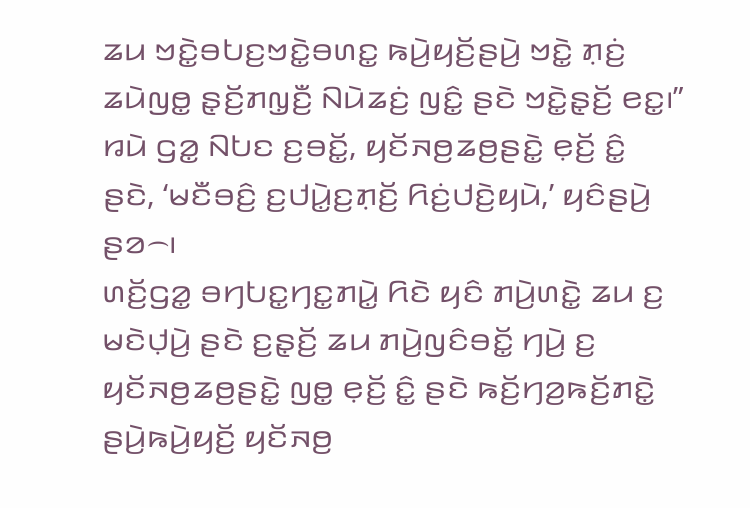ꤘꤣ ꤠꤢꤧ꤭ꤋꤝꤢ꤬ꤠꤢꤧ꤭ꤋꤛꤢ꤭ ꤒꤣꤧ꤬ꤟꤢꤩ꤬ꤔꤣꤧ꤬ ꤠꤢꤧ꤭ ꤊ꤫ꤢꤦ꤬ ꤘꤣꤧꤜꤥ꤭ ꤔ꤫ꤢꤩ꤬ꤊꤜ꤫ꤢꤪ꤬ ꤡꤣꤧꤘꤢꤦ꤬ ꤜꤢꤨ꤭ ꤔꤢꤧ ꤠꤢꤧ꤭ꤔ꤫ꤢꤩ꤬ ꤕꤢ꤭꤯”
ꤙꤣꤧ ꤞꤤ꤭ ꤡꤝꤢ ꤢ꤬ꤋꤢꤩ꤭, ꤟꤢꤩꤏꤥ꤬ꤘꤥ꤬ꤔꤢꤧ꤭ ꤕ꤫ꤢꤩ꤬ ꤢꤨ꤭ ꤔꤢꤧ, ‘ꤗꤢꤪꤋꤢꤨ꤬ ꤢ꤬ꤓꤣꤧ꤭ꤢ꤬ꤊ꤫ꤢꤩ꤬ ꤖꤢꤦ꤬ꤓꤢꤧ꤬ꤟꤣꤧ,’ ꤟꤢꤨꤔꤣꤧ꤬ ꤔꤤ꤮꤯
ꤛꤢꤩ꤬ꤞꤤ꤭ ꤋꤚꤝꤢ꤭ꤚꤢ꤭ꤊꤣꤧ꤭ ꤖꤢꤧ ꤟꤢꤨ ꤊꤣꤧ꤬ꤛꤢꤧ꤭ ꤘꤣ ꤢ꤬ ꤗꤢꤧꤓ꤫ꤣꤧ꤬ ꤔꤢꤧ ꤢ꤬ꤔ꤫ꤢꤩ꤬ ꤘꤣ ꤊꤣꤧ꤬ꤜꤢꤨꤋꤢꤩ꤭ ꤚꤣꤧ꤬ ꤢ꤬ ꤟꤢꤩꤏꤥ꤬ꤘꤥ꤬ꤔꤢꤧ꤭ ꤜꤥ꤭ ꤕ꤫ꤢꤩ꤬ ꤢꤨ꤭ ꤔꤢꤧ ꤒꤢꤩ꤬ꤚꤤ꤬ꤒꤢꤩ꤬ꤊꤢꤧ꤭ ꤔꤣꤧ꤬ꤒꤣꤧ꤬ꤟꤢꤩ꤬ ꤟꤢꤩꤏꤥ꤬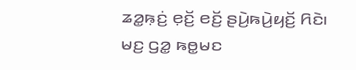ꤘꤤ꤭ꤒ꤫ꤢꤦ꤬ ꤕ꤫ꤢꤩ꤬ ꤕꤢꤩ꤬ ꤔꤣꤧ꤬ꤒꤣꤧ꤬ꤟꤢꤩ꤬ ꤖꤢꤧ꤯
ꤗꤢ꤬ ꤞꤤ꤭ ꤒꤥ꤭ꤗꤢ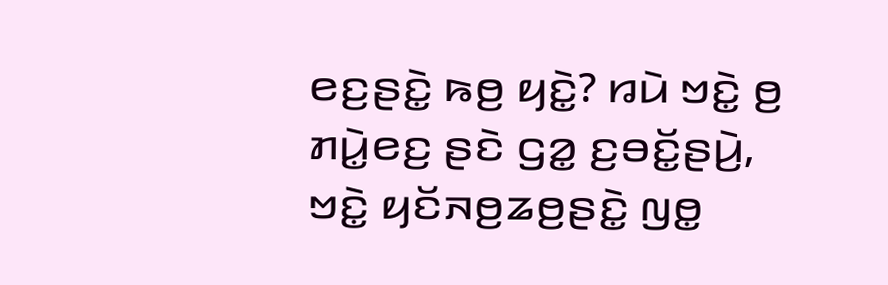ꤕꤢ꤬ꤔꤢꤧ꤭ ꤒꤥ꤬ ꤟꤢꤧ꤭? ꤙꤣꤧ ꤠꤢꤧ꤭ ꤥ꤬ ꤊꤣꤧ꤭ꤕꤢ꤬ ꤔꤢꤧ ꤞꤤ꤭ ꤢ꤬ꤋꤢꤩ꤭ꤔꤣꤧ꤬, ꤠꤢꤧ꤭ ꤟꤢꤩꤏꤥ꤬ꤘꤥ꤬ꤔꤢꤧ꤭ ꤜꤥ꤭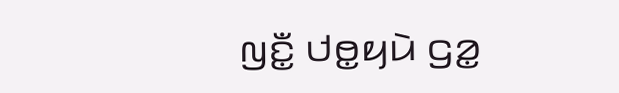ꤜꤢꤪ꤭ ꤓꤥ꤭ꤟꤣꤧ ꤞꤤ꤭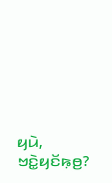ꤟꤣꤧ, ꤠꤢꤧ꤭ꤟꤢꤩꤒ꤫ꤥ꤬?